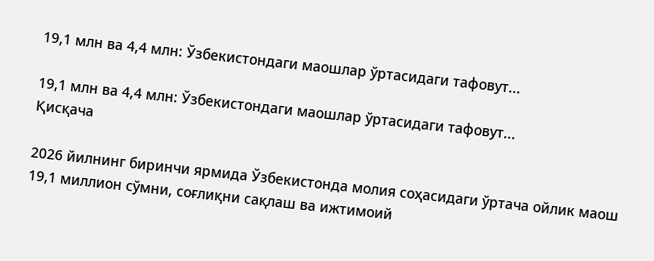19,1 млн ва 4,4 млн: Ўзбекистондаги маошлар ўртасидаги тафовут...

19,1 млн ва 4,4 млн: Ўзбекистондаги маошлар ўртасидаги тафовут...
Қисқача

2026 йилнинг биринчи ярмида Ўзбекистонда молия соҳасидаги ўртача ойлик маош 19,1 миллион сўмни, соғлиқни сақлаш ва ижтимоий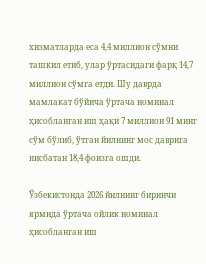хизматларда еса 4,4 миллион сўмни ташкил етиб, улар ўртасидаги фарқ 14,7 миллион сўмга етди. Шу даврда мамлакат бўйича ўртача номинал ҳисобланган иш ҳақи 7 миллион 91 минг сўм бўлиб, ўтган йилнинг мос даврига нисбатан 18,4 фоизга ошди.

Ўзбекистонда 2026 йилнинг биринчи ярмида ўртача ойлик номинал ҳисобланган иш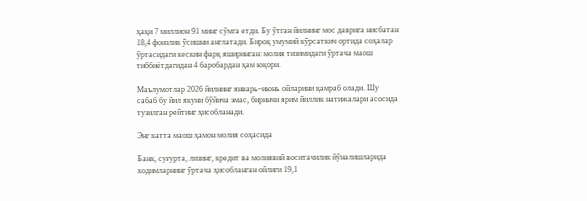ҳақи 7 миллион 91 минг сўмга етди. Бу ўтган йилнинг мос даврига нисбатан 18,4 фоизлик ўсишни англатади. Бироқ умумий кўрсаткич ортида соҳалар ўртасидаги кескин фарқ яширинган: молия тизимидаги ўртача маош тиббиётдагидан 4 баробардан ҳам юқори.

Маълумотлар 2026 йилнинг январь–июнь ойларини қамраб олади. Шу сабаб бу йил якуни бўйича эмас, биринчи ярим йиллик натижалари асосида тузилган рейтинг ҳисобланади.

Энг катта маош ҳамон молия соҳасида

Банк, суғурта, лизинг, кредит ва молиявий воситачилик йўналишларида ходимларнинг ўртача ҳисобланган ойлиги 19,1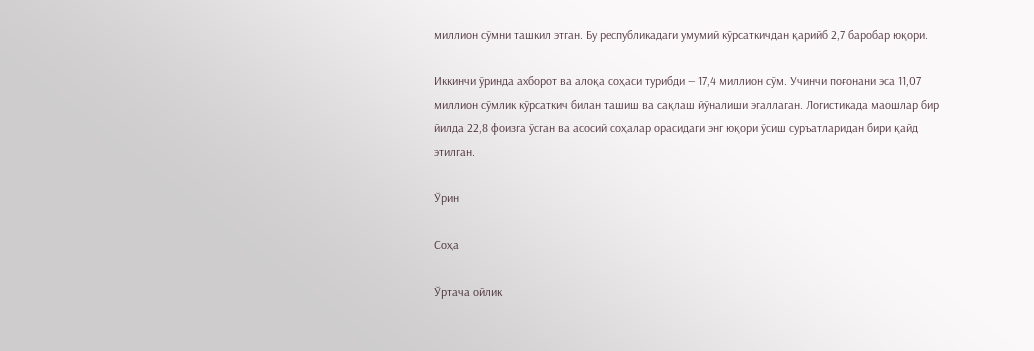миллион сўмни ташкил этган. Бу республикадаги умумий кўрсаткичдан қарийб 2,7 баробар юқори.

Иккинчи ўринда ахборот ва алоқа соҳаси турибди — 17,4 миллион сўм. Учинчи поғонани эса 11,07 миллион сўмлик кўрсаткич билан ташиш ва сақлаш йўналиши эгаллаган. Логистикада маошлар бир йилда 22,8 фоизга ўсган ва асосий соҳалар орасидаги энг юқори ўсиш суръатларидан бири қайд этилган.

Ўрин

Соҳа

Ўртача ойлик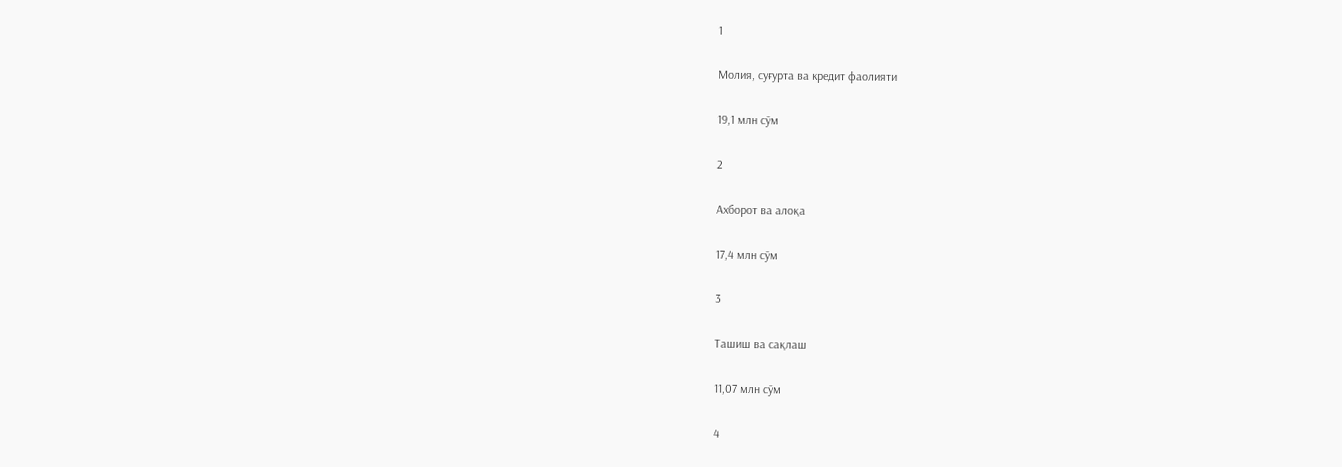1

Молия, суғурта ва кредит фаолияти

19,1 млн сўм

2

Ахборот ва алоқа

17,4 млн сўм

3

Ташиш ва сақлаш

11,07 млн сўм

4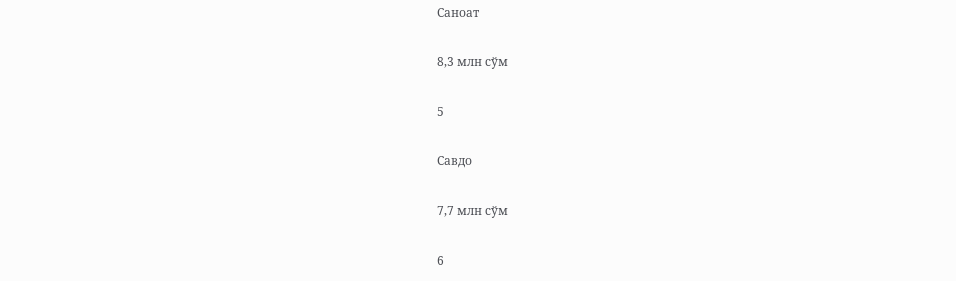Саноат

8,3 млн сўм

5

Савдо

7,7 млн сўм

6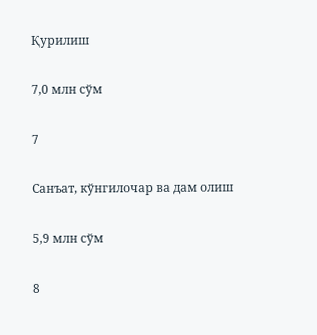Қурилиш

7,0 млн сўм

7

Санъат, кўнгилочар ва дам олиш

5,9 млн сўм

8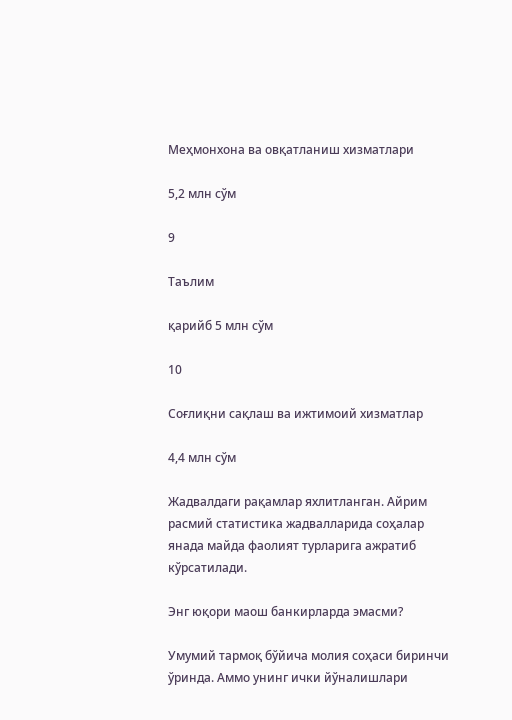Меҳмонхона ва овқатланиш хизматлари

5,2 млн сўм

9

Таълим

қарийб 5 млн сўм

10

Соғлиқни сақлаш ва ижтимоий хизматлар

4,4 млн сўм

Жадвалдаги рақамлар яхлитланган. Айрим расмий статистика жадвалларида соҳалар янада майда фаолият турларига ажратиб кўрсатилади.

Энг юқори маош банкирларда эмасми?

Умумий тармоқ бўйича молия соҳаси биринчи ўринда. Аммо унинг ички йўналишлари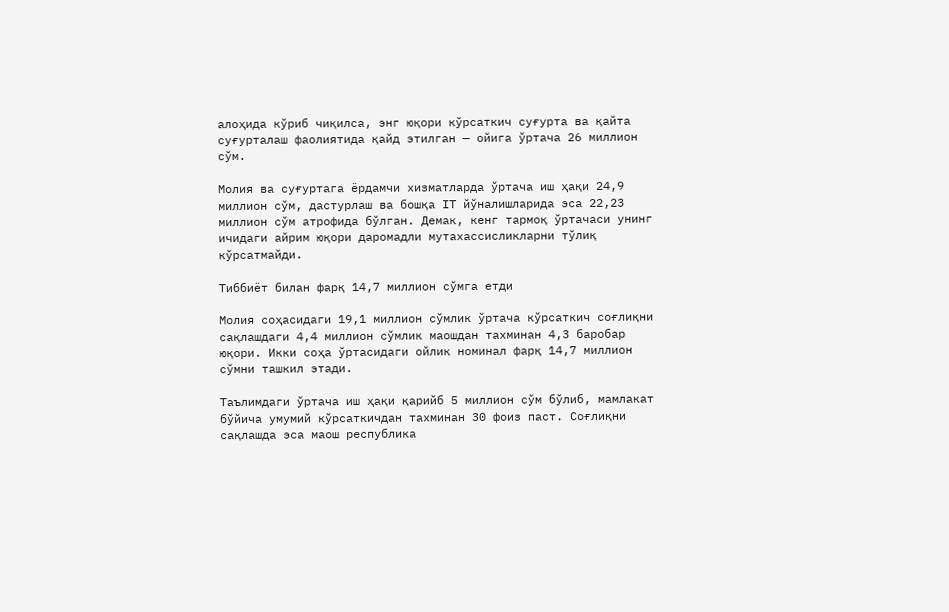алоҳида кўриб чиқилса, энг юқори кўрсаткич суғурта ва қайта суғурталаш фаолиятида қайд этилган — ойига ўртача 26 миллион сўм.

Молия ва суғуртага ёрдамчи хизматларда ўртача иш ҳақи 24,9 миллион сўм, дастурлаш ва бошқа IT йўналишларида эса 22,23 миллион сўм атрофида бўлган. Демак, кенг тармоқ ўртачаси унинг ичидаги айрим юқори даромадли мутахассисликларни тўлиқ кўрсатмайди.

Тиббиёт билан фарқ 14,7 миллион сўмга етди

Молия соҳасидаги 19,1 миллион сўмлик ўртача кўрсаткич соғлиқни сақлашдаги 4,4 миллион сўмлик маошдан тахминан 4,3 баробар юқори. Икки соҳа ўртасидаги ойлик номинал фарқ 14,7 миллион сўмни ташкил этади.

Таълимдаги ўртача иш ҳақи қарийб 5 миллион сўм бўлиб, мамлакат бўйича умумий кўрсаткичдан тахминан 30 фоиз паст. Соғлиқни сақлашда эса маош республика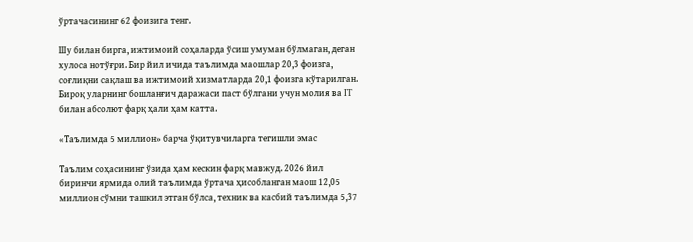ўртачасининг 62 фоизига тенг.

Шу билан бирга, ижтимоий соҳаларда ўсиш умуман бўлмаган, деган хулоса нотўғри. Бир йил ичида таълимда маошлар 20,3 фоизга, соғлиқни сақлаш ва ижтимоий хизматларда 20,1 фоизга кўтарилган. Бироқ уларнинг бошланғич даражаси паст бўлгани учун молия ва IT билан абсолют фарқ ҳали ҳам катта.

«Таълимда 5 миллион» барча ўқитувчиларга тегишли эмас

Таълим соҳасининг ўзида ҳам кескин фарқ мавжуд. 2026 йил биринчи ярмида олий таълимда ўртача ҳисобланган маош 12,05 миллион сўмни ташкил этган бўлса, техник ва касбий таълимда 5,37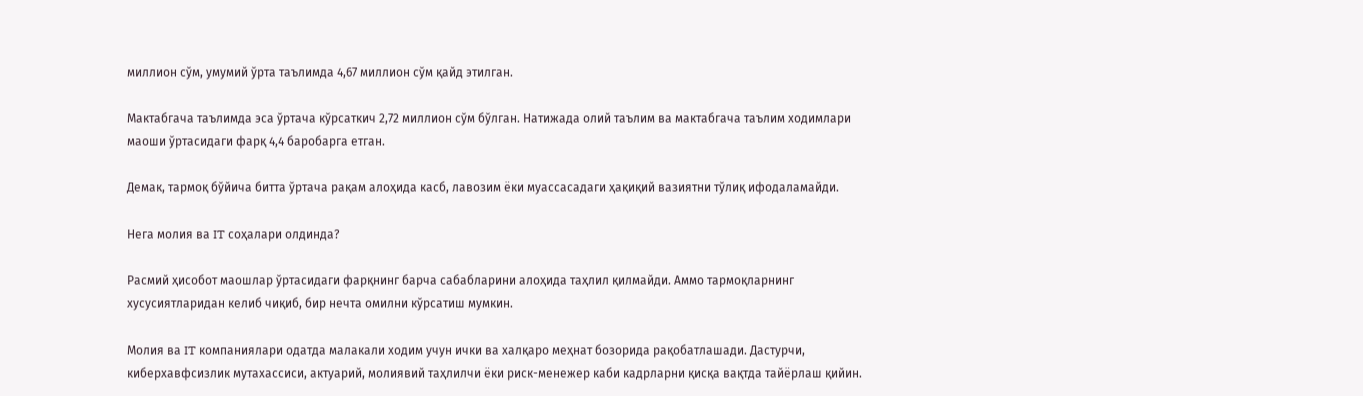миллион сўм, умумий ўрта таълимда 4,67 миллион сўм қайд этилган.

Мактабгача таълимда эса ўртача кўрсаткич 2,72 миллион сўм бўлган. Натижада олий таълим ва мактабгача таълим ходимлари маоши ўртасидаги фарқ 4,4 баробарга етган.

Демак, тармоқ бўйича битта ўртача рақам алоҳида касб, лавозим ёки муассасадаги ҳақиқий вазиятни тўлиқ ифодаламайди.

Нега молия ва IT соҳалари олдинда?

Расмий ҳисобот маошлар ўртасидаги фарқнинг барча сабабларини алоҳида таҳлил қилмайди. Аммо тармоқларнинг хусусиятларидан келиб чиқиб, бир нечта омилни кўрсатиш мумкин.

Молия ва IT компаниялари одатда малакали ходим учун ички ва халқаро меҳнат бозорида рақобатлашади. Дастурчи, киберхавфсизлик мутахассиси, актуарий, молиявий таҳлилчи ёки риск-менежер каби кадрларни қисқа вақтда тайёрлаш қийин.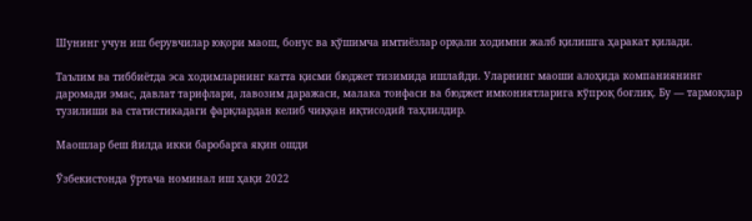Шунинг учун иш берувчилар юқори маош, бонус ва қўшимча имтиёзлар орқали ходимни жалб қилишга ҳаракат қилади.

Таълим ва тиббиётда эса ходимларнинг катта қисми бюджет тизимида ишлайди. Уларнинг маоши алоҳида компаниянинг даромади эмас, давлат тарифлари, лавозим даражаси, малака тоифаси ва бюджет имкониятларига кўпроқ боғлиқ. Бу — тармоқлар тузилиши ва статистикадаги фарқлардан келиб чиққан иқтисодий таҳлилдир.

Маошлар беш йилда икки баробарга яқин ошди

Ўзбекистонда ўртача номинал иш ҳақи 2022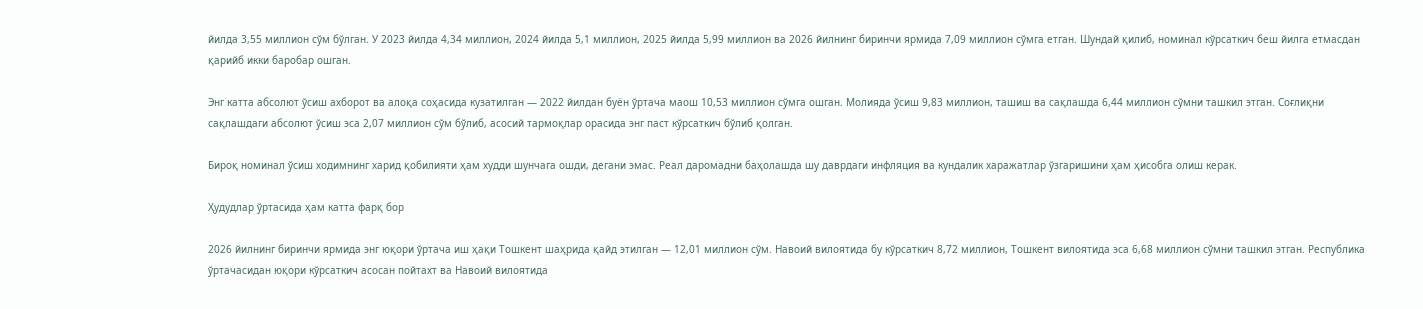йилда 3,55 миллион сўм бўлган. У 2023 йилда 4,34 миллион, 2024 йилда 5,1 миллион, 2025 йилда 5,99 миллион ва 2026 йилнинг биринчи ярмида 7,09 миллион сўмга етган. Шундай қилиб, номинал кўрсаткич беш йилга етмасдан қарийб икки баробар ошган.

Энг катта абсолют ўсиш ахборот ва алоқа соҳасида кузатилган — 2022 йилдан буён ўртача маош 10,53 миллион сўмга ошган. Молияда ўсиш 9,83 миллион, ташиш ва сақлашда 6,44 миллион сўмни ташкил этган. Соғлиқни сақлашдаги абсолют ўсиш эса 2,07 миллион сўм бўлиб, асосий тармоқлар орасида энг паст кўрсаткич бўлиб қолган.

Бироқ номинал ўсиш ходимнинг харид қобилияти ҳам худди шунчага ошди, дегани эмас. Реал даромадни баҳолашда шу даврдаги инфляция ва кундалик харажатлар ўзгаришини ҳам ҳисобга олиш керак.

Ҳудудлар ўртасида ҳам катта фарқ бор

2026 йилнинг биринчи ярмида энг юқори ўртача иш ҳақи Тошкент шаҳрида қайд этилган — 12,01 миллион сўм. Навоий вилоятида бу кўрсаткич 8,72 миллион, Тошкент вилоятида эса 6,68 миллион сўмни ташкил этган. Республика ўртачасидан юқори кўрсаткич асосан пойтахт ва Навоий вилоятида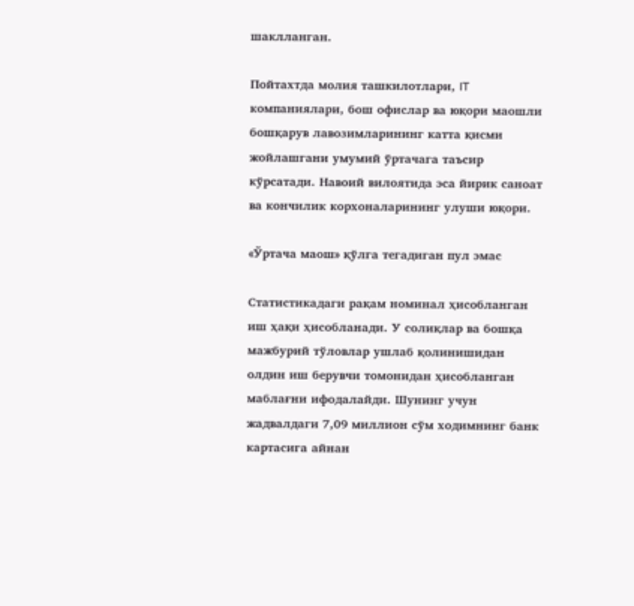шаклланган.

Пойтахтда молия ташкилотлари, IT компаниялари, бош офислар ва юқори маошли бошқарув лавозимларининг катта қисми жойлашгани умумий ўртачага таъсир кўрсатади. Навоий вилоятида эса йирик саноат ва кончилик корхоналарининг улуши юқори.

«Ўртача маош» қўлга тегадиган пул эмас

Статистикадаги рақам номинал ҳисобланган иш ҳақи ҳисобланади. У солиқлар ва бошқа мажбурий тўловлар ушлаб қолинишидан олдин иш берувчи томонидан ҳисобланган маблағни ифодалайди. Шунинг учун жадвалдаги 7,09 миллион сўм ходимнинг банк картасига айнан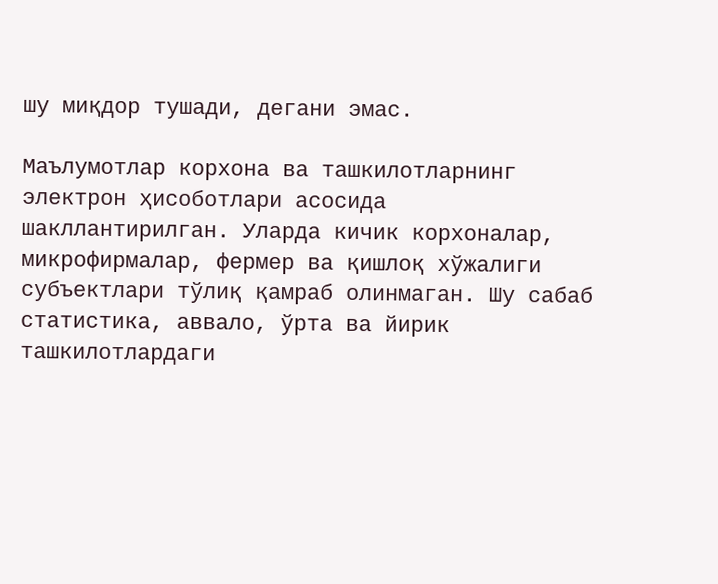шу миқдор тушади, дегани эмас.

Маълумотлар корхона ва ташкилотларнинг электрон ҳисоботлари асосида шакллантирилган. Уларда кичик корхоналар, микрофирмалар, фермер ва қишлоқ хўжалиги субъектлари тўлиқ қамраб олинмаган. Шу сабаб статистика, аввало, ўрта ва йирик ташкилотлардаги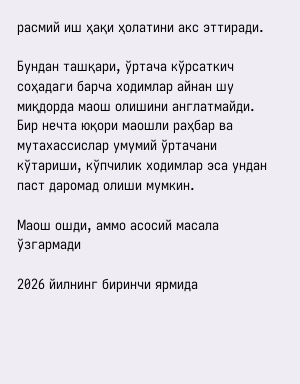расмий иш ҳақи ҳолатини акс эттиради.

Бундан ташқари, ўртача кўрсаткич соҳадаги барча ходимлар айнан шу миқдорда маош олишини англатмайди. Бир нечта юқори маошли раҳбар ва мутахассислар умумий ўртачани кўтариши, кўпчилик ходимлар эса ундан паст даромад олиши мумкин.

Маош ошди, аммо асосий масала ўзгармади

2026 йилнинг биринчи ярмида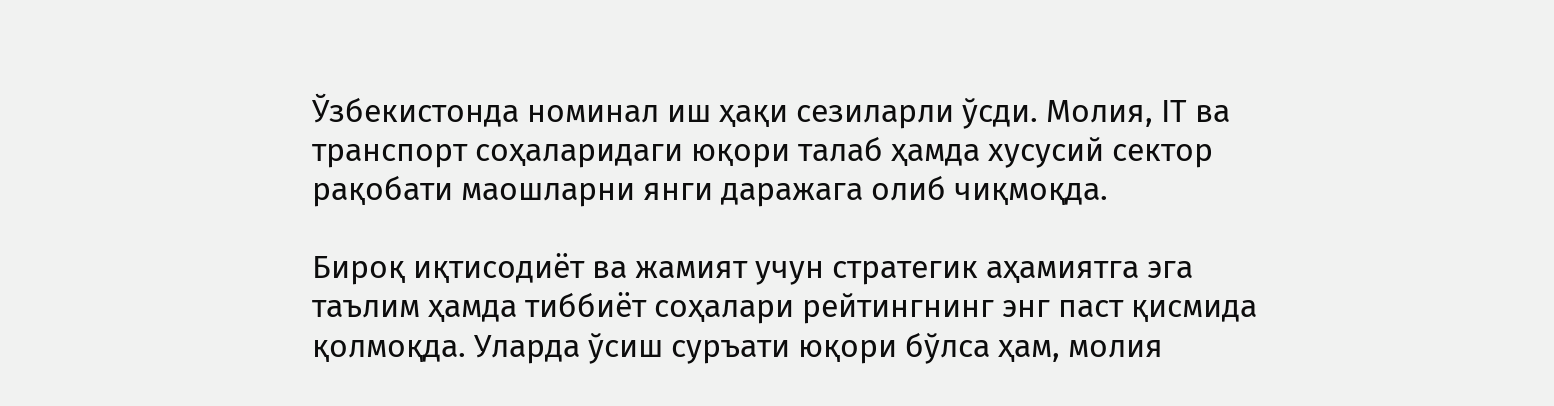Ўзбекистонда номинал иш ҳақи сезиларли ўсди. Молия, IT ва транспорт соҳаларидаги юқори талаб ҳамда хусусий сектор рақобати маошларни янги даражага олиб чиқмоқда.

Бироқ иқтисодиёт ва жамият учун стратегик аҳамиятга эга таълим ҳамда тиббиёт соҳалари рейтингнинг энг паст қисмида қолмоқда. Уларда ўсиш суръати юқори бўлса ҳам, молия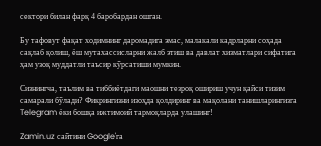сектори билан фарқ 4 баробардан ошган.

Бу тафовут фақат ходимнинг даромадига эмас, малакали кадрларни соҳада сақлаб қолиш, ёш мутахассисларни жалб этиш ва давлат хизматлари сифатига ҳам узоқ муддатли таъсир кўрсатиши мумкин.

Сизнингча, таълим ва тиббиётдаги маошни тезроқ ошириш учун қайси тизим самарали бўлади? Фикрингизни изоҳда қолдиринг ва мақолани танишларингизга Telegram ёки бошқа ижтимоий тармоқларда улашинг!

Zamin.uz сайтини Google'га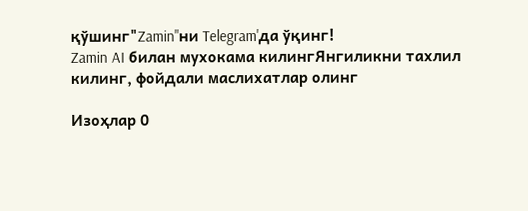қўшинг"Zamin"ни Telegram'да ўқинг!
Zamin AI билан мухокама килингЯнгиликни тахлил килинг, фойдали маслихатлар олинг

Изоҳлар 0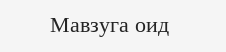Мавзуга оид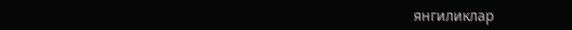янгиликлар